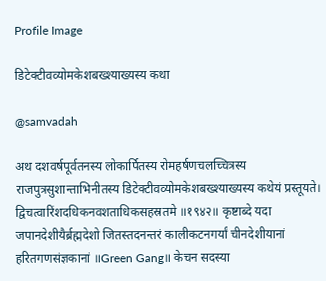Profile Image

डिटेक्टीवव्योमकेशबख्श्याख्यस्य कथा

@samvadah

अथ दशवर्षपूर्वतनस्य लोकार्पितस्य रोमहर्षणचलच्चित्रस्य राजपुत्रसुशान्ताभिनीतस्य डिटेक्टीवव्योमकेशबख्श्याख्यस्य कथेयं प्रस्तूयते। द्विचत्वारिंशदधिकनवशताधिकसहस्रतमे ॥१९४२॥ कृष्टाब्दे यदा जपानदेशीयैर्ब्रह्मदेशो जितस्तदनन्तरं कालीकटनगर्यां चीनदेशीयानां हरितगणसंज्ञकानां ॥Green Gang॥ केचन सदस्या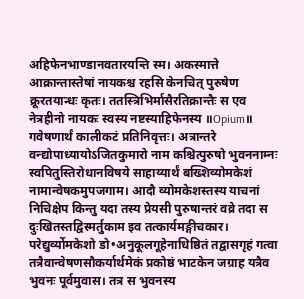अहिफेनभाण्डानवतारयन्ति स्म। अकस्मात्ते आक्रान्तास्तेषां नायकश्च रहसि केनचित् पुरुषेण क्रूरतयान्धः कृतः। ततस्त्रिभिर्मासैरतिक्रान्तैः स एव नेत्रहीनो नायकः स्वस्य नष्टस्याहिफेनस्य ॥Opium॥ गवेषणार्थं कालीकटं प्रतिनिवृत्तः। अत्रान्तरे वन्द्योपाध्यायोऽजितकुमारो नाम कश्चित्पुरुषो भुवननाम्नः स्वपितुस्तिरोधानविषये साहाय्यार्थं बख्शिव्योमकेशं नामान्वेषकमुपजगाम। आदौ व्योमकेशस्तस्य याचनां निचिक्षेप किन्तु यदा तस्य प्रेयसी पुरुषान्तरं वव्रे तदा स दुःखितस्तद्विस्मर्तुकाम इव तत्कार्यमङ्गीचकार। परेद्युर्व्योमकेशो डो•अनुकूलगूहेनाधिष्ठितं तद्वासगृहं गत्वा तत्रैवान्वेषणसौकर्यार्थमेकं प्रकोष्ठं भाटकेन जग्राह यत्रैव भुवनः पूर्वमुवास। तत्र स भुवनस्य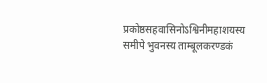प्रकोष्ठसहवासिनोऽश्विनीमहाशयस्य समीपे भुवनस्य ताम्बूलकरण्डकं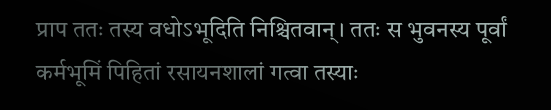प्राप ततः तस्य वधोऽभूदिति निश्चितवान्। ततः स भुवनस्य पूर्वां कर्मभूमिं पिहितां रसायनशालां गत्वा तस्याः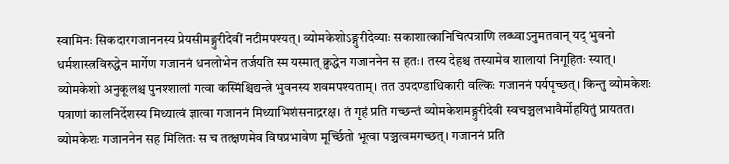स्वामिनः सिकदारगजाननस्य प्रेयसीमङ्गुरीदेवीं नटीमपश्यत्। व्योमकेशोऽङ्गुरीदेव्याः सकाशात्कानिचित्पत्राणि लब्ध्वाऽनुमतवान् यद् भुवनो धर्मशास्त्रविरुद्धेन मार्गेण गजाननं धनलोभेन तर्जयति स्म यस्मात् क्रुद्धेन गजाननेन स हतः। तस्य देहश्च तस्यामेव शालायां निगूहितः स्यात्। व्योमकेशो अनुकूलश्च पुनश्शालां गत्वा कस्मिंश्चिद्यन्त्रे भुवनस्य शवमपश्यताम्। तत उपदण्डाधिकारी वल्किः गजाननं पर्यपृच्छत्। किन्तु व्योमकेशः पत्राणां कालनिर्देशस्य मिथ्यात्वं ज्ञात्वा गजाननं मिथ्याभिशंसनाद्ररक्ष। तं गृहं प्रति गच्छन्तं व्योमकेशमङ्गुरीदेवी स्वचञ्चलभावैर्मोहयितुं प्रायतत। व्योमकेशः गजाननेन सह मिलितः स च तत्क्षणमेव विषप्रभावेण मूर्च्छितो भूत्वा पञ्चत्वमगच्छत्। गजाननं प्रति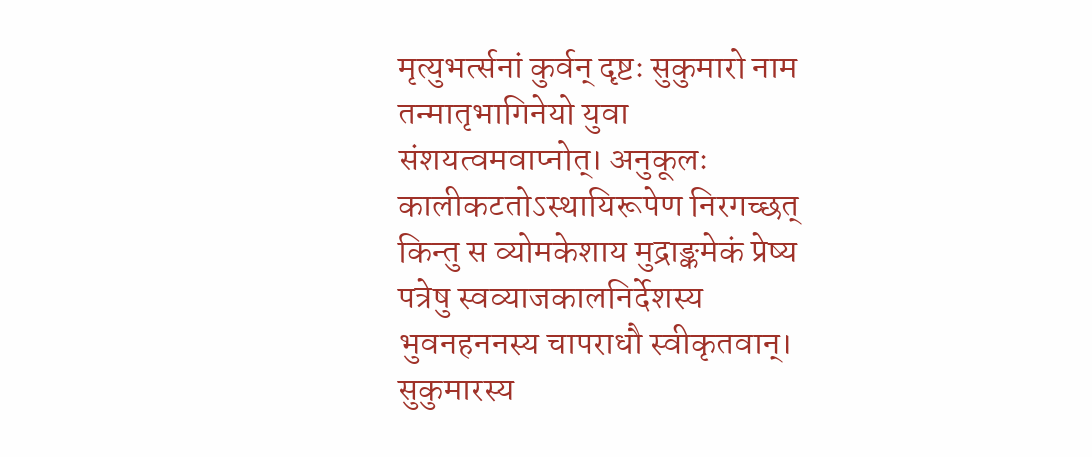मृत्युभर्त्सनां कुर्वन् दृष्टः सुकुमारो नाम तन्मातृभागिनेयो युवा संशयत्वमवाप्नोत्। अनुकूलः कालीकटतोऽस्थायिरूपेण निरगच्छत् किन्तु स व्योमकेशाय मुद्राङ्कमेकं प्रेष्य पत्रेषु स्वव्याजकालनिर्देशस्य भुवनहननस्य चापराधौ स्वीकृतवान्। सुकुमारस्य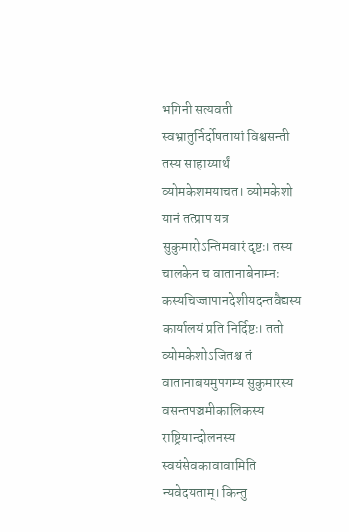भगिनी सत्यवती स्वभ्रातुर्निर्दोषतायां विश्वसन्ती तस्य साहाय्यार्थं व्योमकेशमयाचत। व्योमकेशो यानं तत्प्राप यत्र सुकुमारोऽन्तिमवारं दृष्टः। तस्य चालकेन च वातानाबेनाम्नः कस्यचिज्जापानदेशीयदन्तवैद्यस्य कार्यालयं प्रति निर्दिष्टः। ततो व्योमकेशोऽजितश्च तं वातानाबयमुपगम्य सुकुमारस्य वसन्तपञ्चमीकालिकस्य राष्ट्रियान्दोलनस्य स्वयंसेवकावावामिति न्यवेदयताम्। किन्तु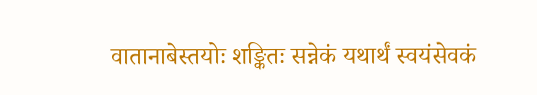वातानाबेस्तयोः शङ्कितः सन्नेकं यथार्थं स्वयंसेवकं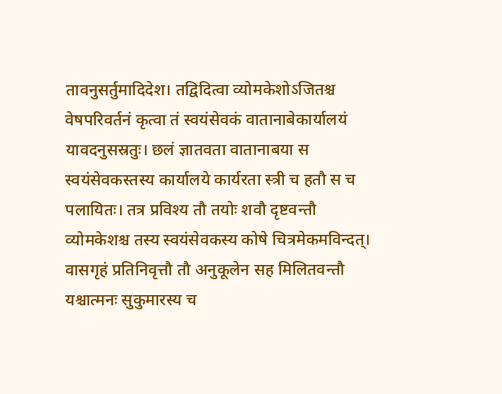तावनुसर्तुमादिदेश। तद्विदित्वा व्योमकेशोऽजितश्च वेषपरिवर्तनं कृत्वा तं स्वयंसेवकं वातानाबेकार्यालयं यावदनुसस्रतुः। छलं ज्ञातवता वातानाबया स स्वयंसेवकस्तस्य कार्यालये कार्यरता स्त्री च हतौ स च पलायितः। तत्र प्रविश्य तौ तयोः शवौ दृष्टवन्तौ व्योमकेशश्च तस्य स्वयंसेवकस्य कोषे चित्रमेकमविन्दत्। वासगृहं प्रतिनिवृत्तौ तौ अनुकूलेन सह मिलितवन्तौ यश्चात्मनः सुकुमारस्य च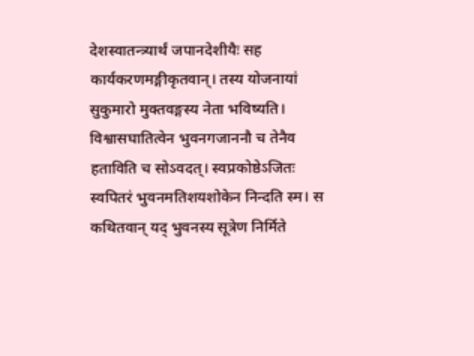देशस्वातन्त्र्यार्थं जपानदेशीयैः सह कार्यकरणमङ्गीकृतवान्। तस्य योजनायां सुकुमारो मुक्तवङ्गस्य नेता भविष्यति। विश्वासघातित्वेन भुवनगजाननौ च तेनैव हताविति च सोऽवदत्। स्वप्रकोष्ठेऽजितः स्वपितरं भुवनमतिशयशोकेन निन्दति स्म। स कथितवान् यद् भुवनस्य सूत्रेण निर्मिते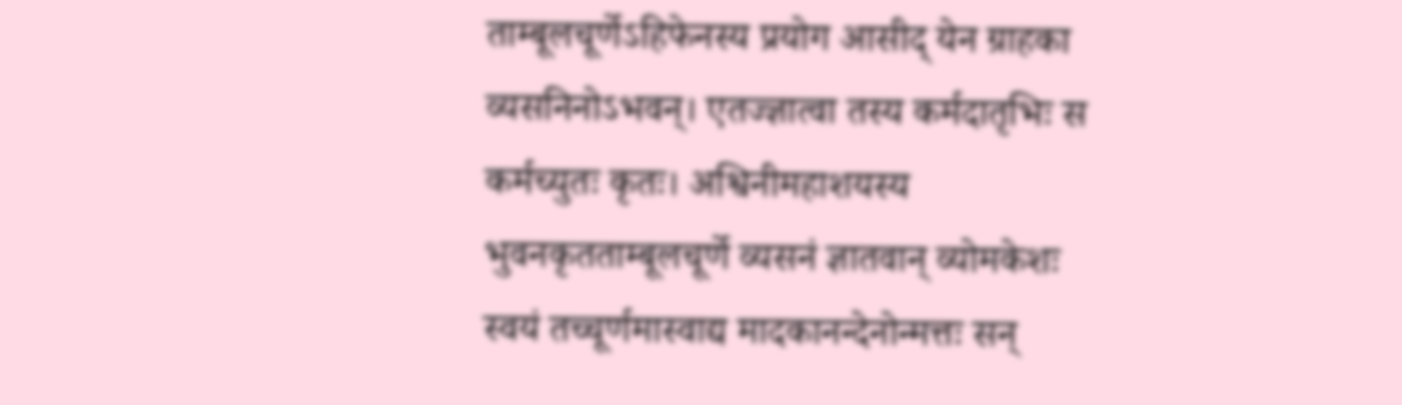ताम्बूलचूर्णेऽहिफेनस्य प्रयोग आसीद् येन ग्राहका व्यसनिनोऽभवन्। एतज्ज्ञात्वा तस्य कर्मदातृभिः स कर्मच्युतः कृतः। अश्विनीमहाशयस्य भुवनकृतताम्बूलचूर्णे व्यसनं ज्ञातवान् व्योमकेशः स्वयं तच्चूर्णमास्वाद्य मादकानन्देनोन्मत्तः सन्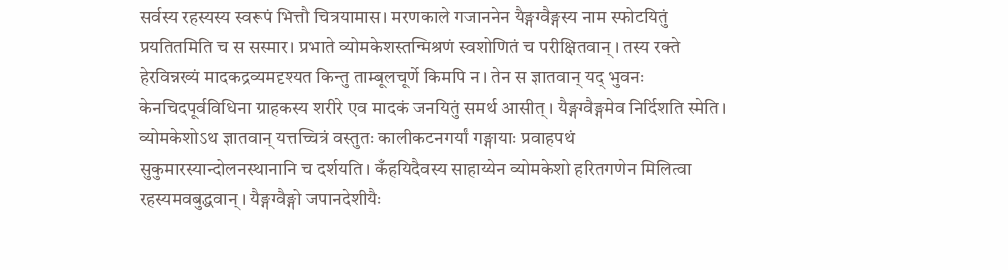सर्वस्य रहस्यस्य स्वरूपं भित्तौ चित्रयामास। मरणकाले गजाननेन यैङ्गग्वैङ्गस्य नाम स्फोटयितुं प्रयतितमिति च स सस्मार। प्रभाते व्योमकेशस्तन्मिश्रणं स्वशोणितं च परीक्षितवान्। तस्य रक्ते हेरविन्नख्यं मादकद्रव्यमदृश्यत किन्तु ताम्बूलचूर्णे किमपि न। तेन स ज्ञातवान् यद् भुवनः केनचिदपूर्वविधिना ग्राहकस्य शरीरे एव मादकं जनयितुं समर्थ आसीत्। यैङ्गग्वैङ्गमेव निर्दिशति स्मेति। व्योमकेशोऽथ ज्ञातवान् यत्तच्चित्रं वस्तुतः कालीकटनगर्यां गङ्गायाः प्रवाहपथं सुकुमारस्यान्दोलनस्थानानि च दर्शयति। कँहयिदैवस्य साहाय्येन व्योमकेशो हरितगणेन मिलित्वा रहस्यमवबुद्धवान्। यैङ्गग्वैङ्गो जपानदेशीयैः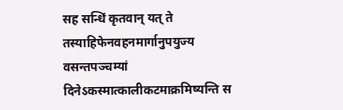सह सन्धिं कृतवान् यत् ते तस्याहिफेनवहनमार्गानुपयुज्य वसन्तपञ्चम्यां दिनेऽकस्मात्कालीकटमाक्रमिष्यन्ति स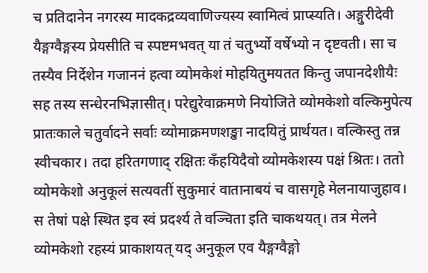च प्रतिदानेन नगरस्य मादकद्रव्यवाणिज्यस्य स्वामित्वं प्राप्स्यति। अङ्गुरीदेवी यैङ्गग्वैङ्गस्य प्रेयसीति च स्पष्टमभवत् या तं चतुर्भ्यो वर्षेभ्यो न दृष्टवती। सा च तस्यैव निर्देशेन गजाननं हत्वा व्योमकेशं मोहयितुमयतत किन्तु जपानदेशीयैः सह तस्य सन्धेरनभिज्ञासीत्। परेद्युरेवाक्रमणे नियोजिते व्योमकेशो वल्किमुपेत्य प्रातःकाले चतुर्वादने सर्वाः व्योमाक्रमणशङ्खा नादयितुं प्रार्थयत। वल्किस्तु तन्न स्वीचकार। तदा हरितगणाद् रक्षितः कँहयिदैवो व्योमकेशस्य पक्षं श्रितः। ततो व्योमकेशो अनुकूलं सत्यवतीं सुकुमारं वातानाबयं च वासगृहे मेलनायाजुहाव। स तेषां पक्षे स्थित इव स्वं प्रदर्श्य ते वञ्चिता इति चाकथयत्। तत्र मेलने व्योमकेशो रहस्यं प्राकाशयत् यद् अनुकूल एव यैङ्गग्वैङ्गो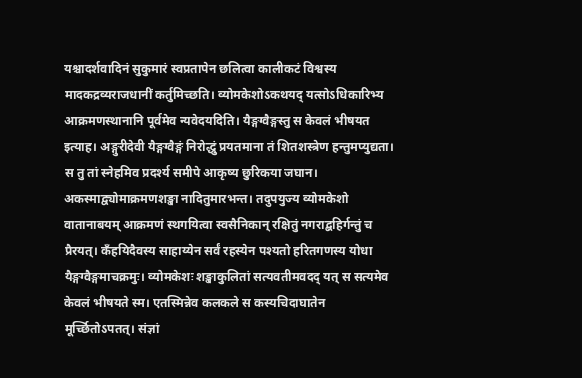यश्चादर्शवादिनं सुकुमारं स्वप्रतापेन छलित्वा कालीकटं विश्वस्य मादकद्रव्यराजधानीं कर्तुमिच्छति। व्योमकेशोऽकथयद् यत्सोऽधिकारिभ्य आक्रमणस्थानानि पूर्वमेव न्यवेदयदिति। यैङ्गग्वैङ्गस्तु स केवलं भीषयत इत्याह। अङ्गुरीदेवी यैङ्गग्वैङ्गं निरोद्धुं प्रयतमाना तं शितशस्त्रेण हन्तुमप्युद्यता। स तु तां स्नेहमिव प्रदर्श्य समीपे आकृष्य छुरिकया जघान। अकस्माद्व्योमाक्रमणशङ्खा नादितुमारभन्त। तदुपयुज्य व्योमकेशो वातानाबयम् आक्रमणं स्थगयित्वा स्वसैनिकान् रक्षितुं नगराद्बहिर्गन्तुं च प्रैरयत्। कँहयिदैवस्य साहाय्येन सर्वं रहस्येन पश्यतो हरितगणस्य योधा यैङ्गग्वैङ्गमाचक्रमुः। व्योमकेशः शङ्खाकुलितां सत्यवतीमवदद् यत् स सत्यमेव केवलं भीषयते स्म। एतस्मिन्नेव कलकले स कस्यचिदाघातेन मूर्च्छितोऽपतत्। संज्ञां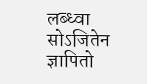लब्ध्वा सोऽजितेन ज्ञापितो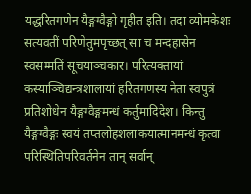यद्धरितगणेन यैङ्गग्वैङ्गो गृहीत इति। तदा व्योमकेशः सत्यवतीं परिणेतुमपृच्छत् सा च मन्दहासेन स्वसम्मतिं सूचयाञ्चकार। परित्यक्तायां कस्याञ्चिद्यन्त्रशालायां हरितगणस्य नेता स्वपुत्रं प्रतिशोधेन यैङ्गग्वैङ्गमन्धं कर्तुमादिदेश। किन्तु यैङ्गग्वैङ्गः स्वयं तप्तलोहशलाकयात्मानमन्धं कृत्वा परिस्थितिपरिवर्तनेन तान् सर्वान्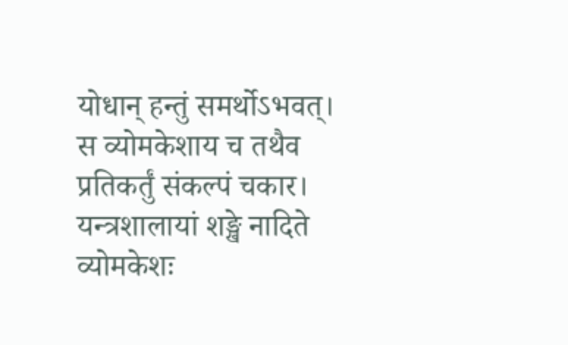योधान् हन्तुं समर्थोऽभवत्। स व्योमकेशाय च तथैव प्रतिकर्तुं संकल्पं चकार। यन्त्रशालायां शङ्खे नादिते व्योमकेशः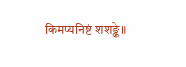किमप्यनिष्टं शशङ्के॥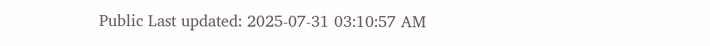Public Last updated: 2025-07-31 03:10:57 AM